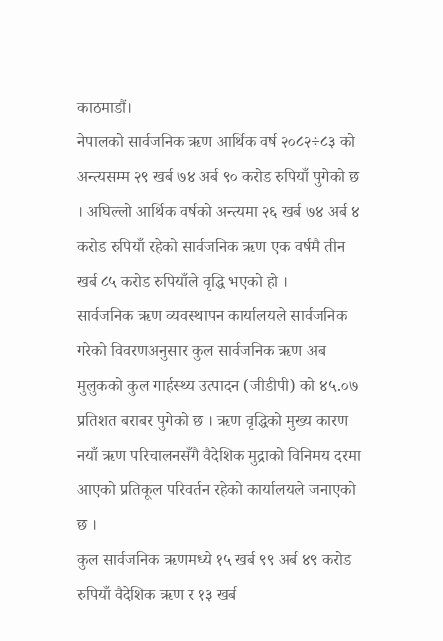काठमाडौं।
नेपालको सार्वजनिक ऋण आर्थिक वर्ष २०८२÷८३ को अन्त्यसम्म २९ खर्ब ७४ अर्ब ९० करोड रुपियाँ पुगेको छ । अघिल्लो आर्थिक वर्षको अन्त्यमा २६ खर्ब ७४ अर्ब ४ करोड रुपियाँ रहेको सार्वजनिक ऋण एक वर्षमै तीन खर्ब ८५ करोड रुपियाँले वृद्धि भएको हो ।
सार्वजनिक ऋण व्यवस्थापन कार्यालयले सार्वजनिक गरेको विवरणअनुसार कुल सार्वजनिक ऋण अब मुलुकको कुल गार्हस्थ्य उत्पादन (जीडीपी) को ४५.०७ प्रतिशत बराबर पुगेको छ । ऋण वृद्धिको मुख्य कारण नयाँ ऋण परिचालनसँगै वैदेशिक मुद्राको विनिमय दरमा आएको प्रतिकूल परिवर्तन रहेको कार्यालयले जनाएको छ ।
कुल सार्वजनिक ऋणमध्ये १५ खर्ब ९९ अर्ब ४९ करोड रुपियाँ वैदेशिक ऋण र १३ खर्ब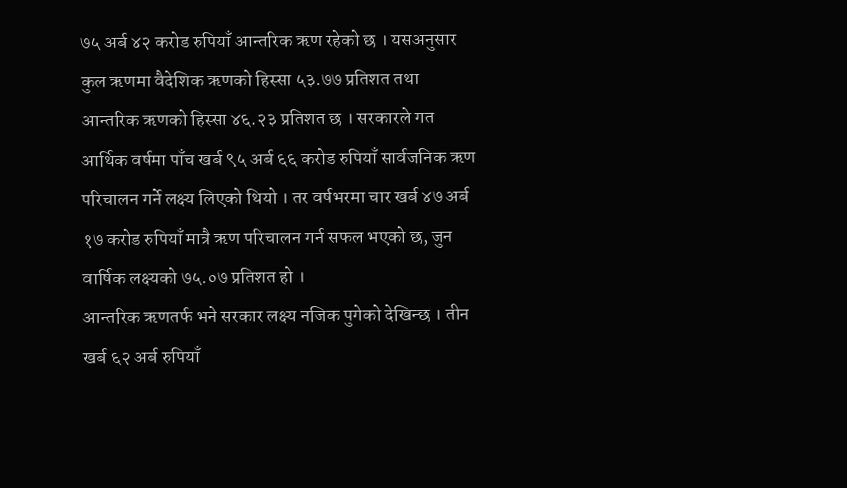७५ अर्ब ४२ करोड रुपियाँ आन्तरिक ऋण रहेको छ । यसअनुसार कुल ऋणमा वैदेशिक ऋणको हिस्सा ५३.७७ प्रतिशत तथा आन्तरिक ऋणको हिस्सा ४६.२३ प्रतिशत छ । सरकारले गत आर्थिक वर्षमा पाँच खर्ब ९५ अर्ब ६६ करोड रुपियाँ सार्वजनिक ऋण परिचालन गर्ने लक्ष्य लिएको थियो । तर वर्षभरमा चार खर्ब ४७ अर्ब १७ करोड रुपियाँ मात्रै ऋण परिचालन गर्न सफल भएको छ, जुन वार्षिक लक्ष्यको ७५.०७ प्रतिशत हो ।
आन्तरिक ऋणतर्फ भने सरकार लक्ष्य नजिक पुगेको देखिन्छ । तीन खर्ब ६२ अर्ब रुपियाँ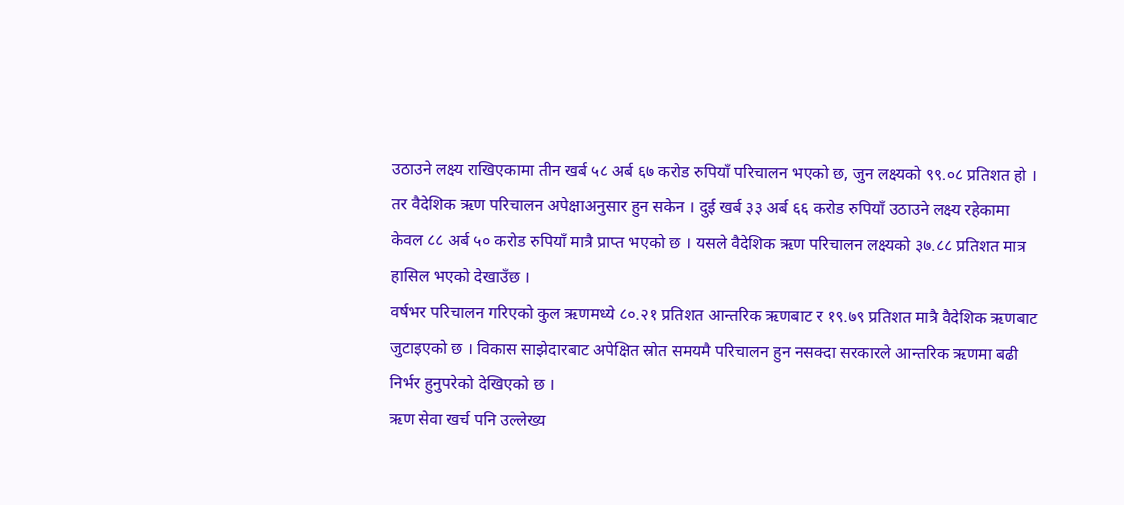उठाउने लक्ष्य राखिएकामा तीन खर्ब ५८ अर्ब ६७ करोड रुपियाँ परिचालन भएको छ, जुन लक्ष्यको ९९.०८ प्रतिशत हो । तर वैदेशिक ऋण परिचालन अपेक्षाअनुसार हुन सकेन । दुई खर्ब ३३ अर्ब ६६ करोड रुपियाँ उठाउने लक्ष्य रहेकामा केवल ८८ अर्ब ५० करोड रुपियाँ मात्रै प्राप्त भएको छ । यसले वैदेशिक ऋण परिचालन लक्ष्यको ३७.८८ प्रतिशत मात्र हासिल भएको देखाउँछ ।
वर्षभर परिचालन गरिएको कुल ऋणमध्ये ८०.२१ प्रतिशत आन्तरिक ऋणबाट र १९.७९ प्रतिशत मात्रै वैदेशिक ऋणबाट जुटाइएको छ । विकास साझेदारबाट अपेक्षित स्रोत समयमै परिचालन हुन नसक्दा सरकारले आन्तरिक ऋणमा बढी निर्भर हुनुपरेको देखिएको छ ।
ऋण सेवा खर्च पनि उल्लेख्य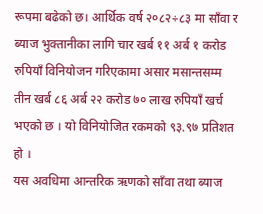रूपमा बढेको छ। आर्थिक वर्ष २०८२÷८३ मा साँवा र ब्याज भुक्तानीका लागि चार खर्ब ११ अर्ब १ करोड रुपियाँ विनियोजन गरिएकामा असार मसान्तसम्म तीन खर्ब ८६ अर्ब २२ करोड ७० लाख रुपियाँ खर्च भएको छ । यो विनियोजित रकमको ९३.९७ प्रतिशत हो ।
यस अवधिमा आन्तरिक ऋणको साँवा तथा ब्याज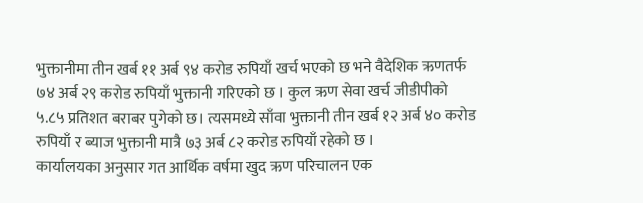भुक्तानीमा तीन खर्ब ११ अर्ब ९४ करोड रुपियाँ खर्च भएको छ भने वैदेशिक ऋणतर्फ ७४ अर्ब २९ करोड रुपियाँ भुक्तानी गरिएको छ । कुल ऋण सेवा खर्च जीडीपीको ५.८५ प्रतिशत बराबर पुगेको छ। त्यसमध्ये साँवा भुक्तानी तीन खर्ब १२ अर्ब ४० करोड रुपियाँ र ब्याज भुक्तानी मात्रै ७३ अर्ब ८२ करोड रुपियाँ रहेको छ ।
कार्यालयका अनुसार गत आर्थिक वर्षमा खुद ऋण परिचालन एक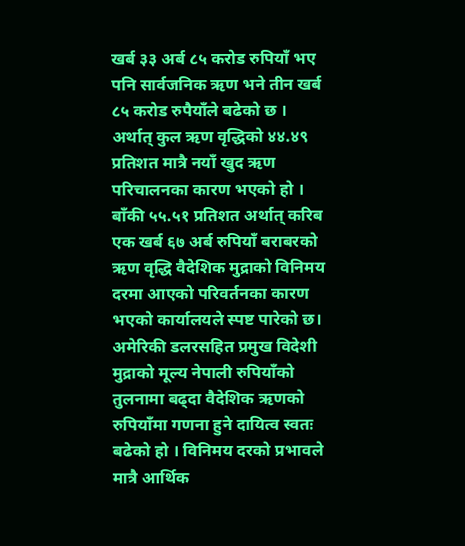खर्ब ३३ अर्ब ८५ करोड रुपियाँ भए पनि सार्वजनिक ऋण भने तीन खर्ब ८५ करोड रुपैयाँले बढेको छ । अर्थात् कुल ऋण वृद्धिको ४४.४९ प्रतिशत मात्रै नयाँ खुद ऋण परिचालनका कारण भएको हो । बाँकी ५५.५१ प्रतिशत अर्थात् करिब एक खर्ब ६७ अर्ब रुपियाँ बराबरको ऋण वृद्धि वैदेशिक मुद्राको विनिमय दरमा आएको परिवर्तनका कारण भएको कार्यालयले स्पष्ट पारेको छ। अमेरिकी डलरसहित प्रमुख विदेशी मुद्राको मूल्य नेपाली रुपियाँको तुलनामा बढ्दा वैदेशिक ऋणको रुपियाँमा गणना हुने दायित्व स्वतः बढेको हो । विनिमय दरको प्रभावले मात्रै आर्थिक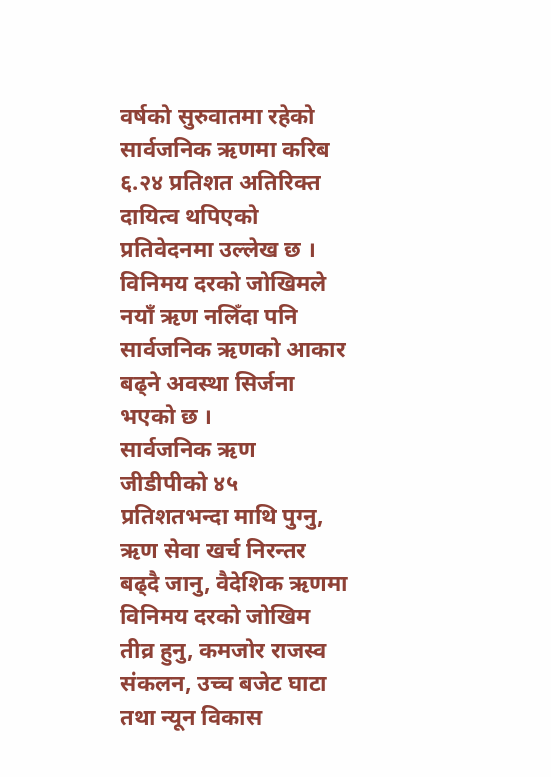वर्षको सुरुवातमा रहेको सार्वजनिक ऋणमा करिब ६.२४ प्रतिशत अतिरिक्त दायित्व थपिएको प्रतिवेदनमा उल्लेख छ । विनिमय दरको जोखिमले नयाँ ऋण नलिँदा पनि सार्वजनिक ऋणको आकार बढ्ने अवस्था सिर्जना भएको छ ।
सार्वजनिक ऋण जीडीपीको ४५ प्रतिशतभन्दा माथि पुग्नु, ऋण सेवा खर्च निरन्तर बढ्दै जानु, वैदेशिक ऋणमा विनिमय दरको जोखिम तीव्र हुनु, कमजोर राजस्व संकलन, उच्च बजेट घाटा तथा न्यून विकास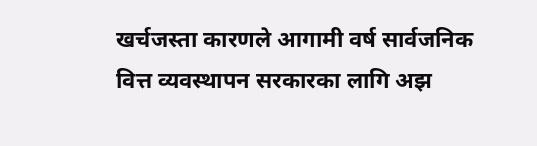खर्चजस्ता कारणले आगामी वर्ष सार्वजनिक वित्त व्यवस्थापन सरकारका लागि अझ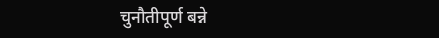चुनौतीपूर्ण बन्ने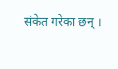संकेत गरेका छन् ।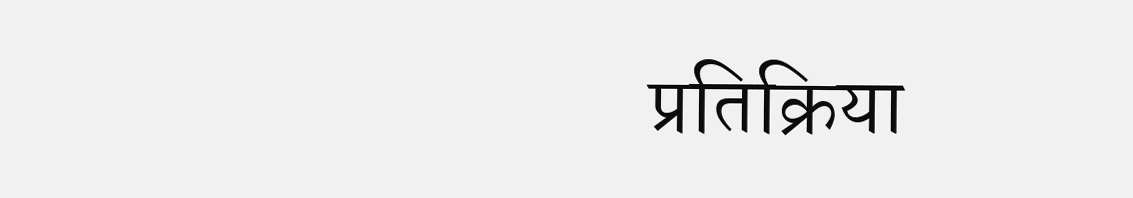प्रतिक्रिया